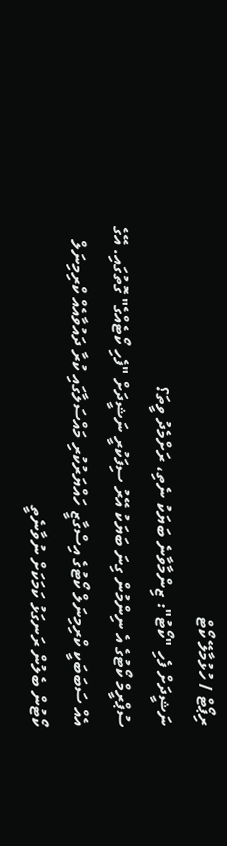ރިޕޯޓް / ހުޅުމާލޭ ކޯޓް
ނަޝީދަށް ފެހި "ކޯޓު": ޒިންމާވާނެ ބަޔަކު ނެތި، ރަށްމެދު ވީތަ؟
ސުޕްރީމް ކޯޓުގެ އެ ނިންމުން ގިނަ ބަޔަކު އޭރު ސިފަކުރީ ނަޝީދަށް "ފެހި ކޯޓެއްގެ" ގޮތުގައި. އޭގެ އެއް ސަބަބަކީ ކްރިމިނަލް ކޯޓުގެ އިސްގާޒީ ހައްޔަރުކުރި މައްސަލާގައި ކުރާ ދައުވާއެއް ކްރިމިނަލް ކޯޓުން ބެލުން ރަނގަޅު ކަމަކަށް ނުވާނެތީ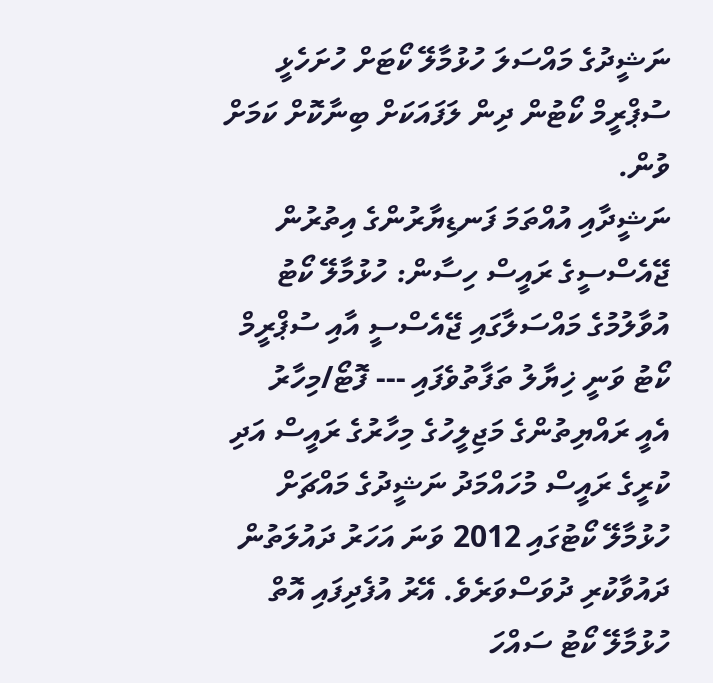ނަޝީދުގެ މައްސަލަ ހުޅުމާލޭ ކޯޓަށް ހުށަހެޅީ ސުޕްރީމް ކޯޓުން ދިން ލަފައަކަށް ބިނާކޮށް ކަމަށް ވުން.
ނަޝީދާއި އުއްތަމަ ފަނޑިޔާރުންގެ އިތުރުން ޖޭއެސްސީގެ ރައީސް ހިސާން: ހުޅުމާލޭ ކޯޓު އުވާލުމުގެ މައްސަލާގައި ޖޭއެސްސީ އާއި ސުޕްރީމް ކޯޓު ވަނީ ޚިޔާލު ތަފާތުވެފައި --- ފޮޓޯ/މިހާރު
އެއީ ރައްޔިތުންގެ މަޖިލީހުގެ މިހާރުގެ ރައީސް އަދި ކުރީގެ ރައީސް މުހައްމަދު ނަޝީދުގެ މައްޗަށް ހުޅުމާލޭ ކޯޓުގައި 2012 ވަނަ އަހަރު ދައުލަތުން ދައުވާކުރި ދުވަސްވަރެވެ. އޭރު އުފެދިފައި އޮތް ހުޅުމާލޭ ކޯޓު ސައްހަ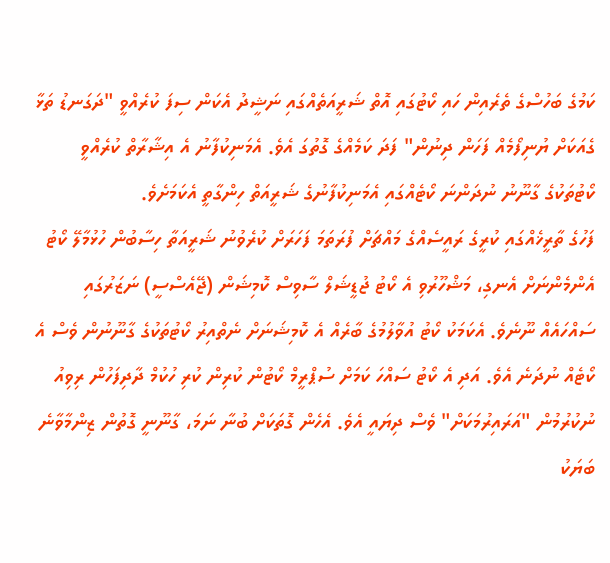ކަމުގެ ބަހުސްގެ ތެރެއިން ހައި ކޯޓުގައި އޮތް ޝަރީއަތެއްގައި ނަޝީދު އެކަން ސިފަ ކުރެއްވީ "ދަގަނޑު ތަޅާ ގެއަކަށް ޔުނިފޯމެއް ފަހަން ދިނުން" ފަދަ ކަމެއްގެ ގޮތުގަ އެވެ. އެމަނިކުފާނު އެ އިޝާރާތް ކުރެއްވީ ކޯޓުތަކުގެ ގާނޫނު ނުދަންނަ ކޯޓެއްގައި އެމަނިކުފާނުގެ ޝަރީއަތް ހިންގާތީ އެކަމަށެވެ.
ފަހުގެ ތާރީޚެއްގައި ކުރީގެ ރައީސެއްގެ މައްޗަށް ފުރަތަމަ ފަހަރަށް ކުރެވުނު ޝަރީއަތާ ހިސާބުން ހުޅުމާލޭ ކޯޓު އެންމެންނަށް އެނގި، މަޝްހޫރުވި އެ ކޯޓު ޖުޑީޝަލް ސާވިސް ކޮމިޝަން (ޖޭއެސްސީ) ނަޒަރުގައި ސައްހައެއް ނޫނެވެ. އެކަމަކު ކޯޓު އުވާލުމުގެ ބާރެއް އެ ކޮމިޝަނަށް ނެތްއިރު ކޯޓުތަކުގެ ގާނޫނުން ވެސް އެ ކޯޓެއް ނުދަނެ އެވެ. އަދި އެ ކޯޓު ސައްހަ ކަމަށް ސުޕްރީމް ކޯޓުން ކުރިން ކުރި ހުކުމް ދާދިފަހުން ރިވިއު ނުކުރުމުން "އަރައިރުމަކަށް" ވެސް ދިޔައީ އެވެ. އެހެން ގޮތަކަށް ބުނާ ނަމަ، ގާނޫނީ ގޮތުން ޒިންމާވާނެ ބަޔަކު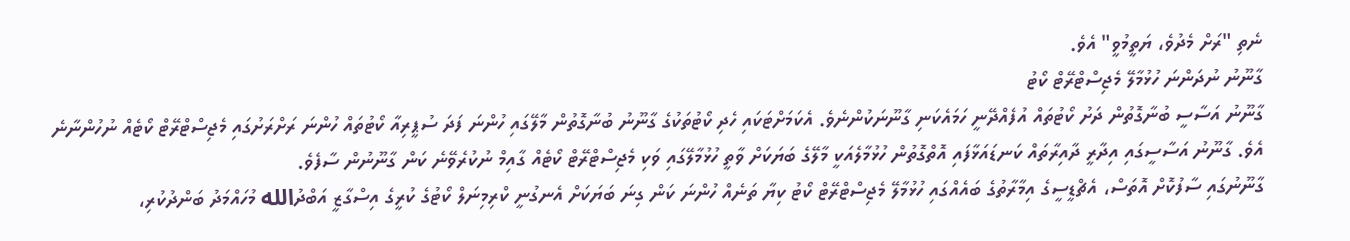ނެތި "ރަށް މެދުވެ، ޔަތީމުވީ" އެވެ.
ގާނޫނު ނުދަންނަ ހުޅުމާލޭ މެޖިސްޓްރޭޓް ކޯޓު
ގާނޫނު އަސާސީ ބުނާގޮތުން ދަށު ކޯޓުތައް އުފެއްދޭނީ ހަމައެކަނި ގާނޫނަކުންނެވެ. އެކަމަށްޓަކައި ހެދި ކޯޓުތަކުގެ ގާނޫނު ބުނާގޮތުން މާލޭގައި ހުންނަ ފަދަ ސުޕީރިއާ ކޯޓުތައް ހުންނަ ރަށްރަށުގައި މެޖިސްޓްރޭޓް ކޯޓެއް ނުހުންނާނެ އެވެ. ގާނޫނު އަސާސީގައި އިދާރީ ދާއިރާތައް ކަނޑައަޅާފައި އޮތްގޮތުން ހުޅުމާލެއަކީ މާލޭގެ ބަޔަކަށް ވާތީ ހުޅުމާލޭގައި ވަކި މެޖިސްޓްރޭޓް ކޯޓެއް ގާއިމް ނުކުރެވޭނެ ކަން ގާނޫނުން ސާފެވެ.
ގާނޫނުގައި ސާފުކޮށް އޮތަސް، އެޗްޑީސީގެ އިމާރާތުގެ ބައެއްގައި ހުޅުމާލޭ މެޖިސްޓްރޭޓް ކޯޓު ކިޔާ ތަނެއް ހުންނަ ކަން ގިނަ ބަޔަކަށް އެނގުނީ ކްރިމިނަލް ކޯޓުގެ ކުރީގެ އިސްގާޒީ އަބްދުالله މުހައްމަދު ބަންދުކުރި،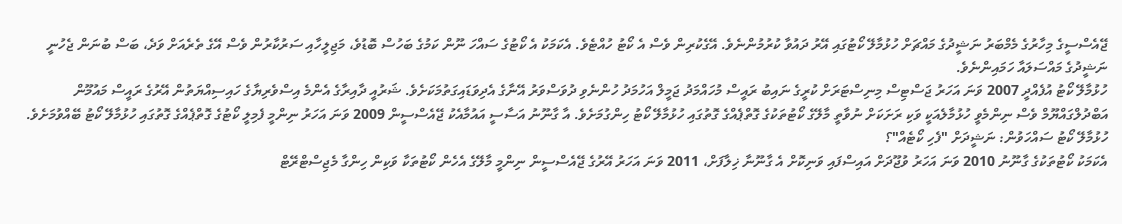ޖޭއެސްސީގެ މިހާރުގެ މެމްބަރު ނަޝީދުގެ މައްޗަށް ހުޅުމާލޭ ކޯޓުގައި އޭރު ދައުވާ ކުރުމުންނެވެ. އޭގެކުރިން ވެސް އެ ކޯޓު ހުއްޓެވެ. އެކަމަކު އެ ކޯޓުގެ ސައްހަ ނޫން ކަމުގެ ބަހުސް ބޮޑުވެ، މަޖިލީހާއި ސަރުކާރުން ވެސް އޭގެ ތެރެއަށް ވަދެ، ބަސް ބުނަން ޖެހުނީ ނަޝީދުގެ މައްސަލައާ ހަމައިންނެވެ.
ހުޅުމާލޭ ކޯޓު އުފެއްދީ 2007 ވަނަ އަހަރު ޖަސްޓިސް މިނިސްޓަރަށް ކުރީގެ ނައިބު ރައީސް މުހައްމަދު ޖަމީލް އަހުމަދު ހުންނެވި ދުވަސްވަރު އޭނާގެ އެދިވަޑައިގަތުމަކަށެވެ. ޝަރުއީ ދާއިރާގެ އެންމެ އިސްވެރިޔާގެ ހައިސިއްޔަތުން އޭރުގެ ރައީސް މައުމޫން އަބްދުލްގައްޔޫމް ވެސް ނިންމެވީ ހުޅުމާލެއަކީ ވަކި ރަށަކަށް ނުވާތީ މާލޭގެ ކޯޓުތަކުގެ ގޮތްޕެއްގެ ގޮތުގައި ހުޅުމާލޭ ކޯޓު ހިންގުމަށެވެ. އާ ގާނޫނު އަސާސީ އައުމާއެކު ޖޭއެސްސީން 2009 ވަނަ އަހަރު ނިންމީ ފެމިލީ ކޯޓުގެ ގޮތްޕެއްގެ ގޮތުގައި ހުޅުމާލޭ ކޯޓު ބޭއްވުމަށެވެ.
ހުޅުމާލޭ ކޯޓު ސައްހަވުން: ނަޝީދަށް "ފެހި ކޯޓެއް"؟
އެކަމަކު ކޯޓުތަކުގެ ގާނޫނު 2010 ވަނަ އަހަރު ވުޖޫދަށް އައިސްފައި ވަނިކޮށް އެ ގާނޫނާ ޚިލާފަށް، 2011 ވަނަ އަހަރު އޭރުގެ ޖޭއެސްސީން ނިންމީ މާލޭގެ އެހެން ކޯޓުތަކާ ވަކިން ހިންގާ މެޖިސްޓްރޭޓް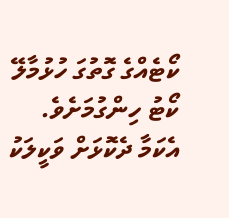ކޯޓެއްގެ ގޮތުގަ ހުޅުމާލޭ ކޯޓު ހިންގުމަށެވެ. އެކަމާ ދެކޮޅަށް ވަކީލަކު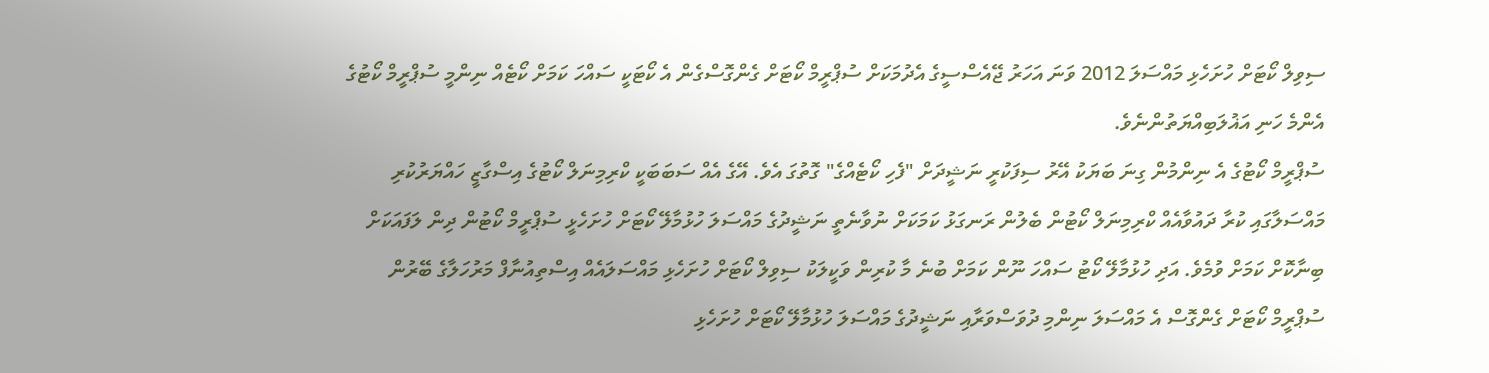ސިވިލް ކޯޓަށް ހުށަހެޅި މައްސަލަ 2012 ވަނަ އަހަރު ޖޭއެސްސީގެ އެދުމަކަށް ސުޕްރީމް ކޯޓަށް ގެންގޮސްގެން އެ ކޯޓަކީ ސައްހަ ކަމަށް ކޯޓެއް ނިންމީ ސުޕްރީމް ކޯޓުގެ އެންމެ ހަނި އަޣުލަބިއްޔަތުންނެވެ.
ސުޕްރީމް ކޯޓުގެ އެ ނިންމުން ގިނަ ބަޔަކު އޭރު ސިފަކުރީ ނަޝީދަށް "ފެހި ކޯޓެއްގެ" ގޮތުގަ އެވެ. އޭގެ އެއް ސަބަބަކީ ކްރިމިނަލް ކޯޓުގެ އިސްގާޒީ ހައްޔަރުކުރި މައްސަލާގައި ކުރާ ދައުވާއެއް ކްރިމިނަލް ކޯޓުން ބެލުން ރަނގަޅު ކަމަކަށް ނުވާނެތީ ނަޝީދުގެ މައްސަލަ ހުޅުމާލޭ ކޯޓަށް ހުށަހެޅީ ސުޕްރީމް ކޯޓުން ދިން ލަފައަކަށް ބިނާކޮށް ކަމަށް ވުމެވެ. އަދި ހުޅުމާލޭ ކޯޓު ސައްހަ ނޫން ކަމަށް ބުނެ މާ ކުރިން ވަކީލަކު ސިވިލް ކޯޓަށް ހުށަހެޅި މައްސަލައެއް އިސްތިއުނާފް މަރުހަލާގެ ބޭރުން ސުޕްރީމް ކޯޓަށް ގެންގޮސް އެ މައްސަލަ ނިންމި ދުވަސްވަރާއި ނަޝީދުގެ މައްސަލަ ހުޅުމާލޭ ކޯޓަށް ހުށަހެޅި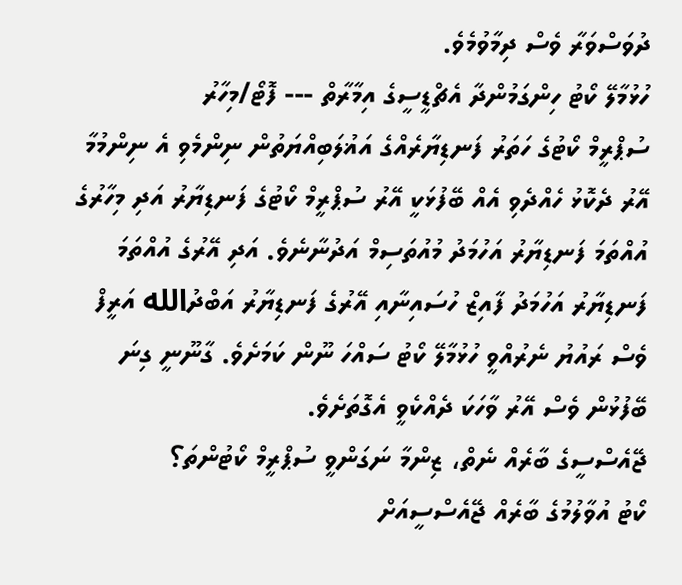ދުވަސްވަރާ ވެސް ދިމާވުމެވެ.
ހުޅުމާލޭ ކޯޓު ހިންގަމުންދާ އެޗްޑީސީގެ އިމާރާތް --- ފޮޓޯ/މިހާރު
ސުޕްރީމް ކޯޓުގެ ހަތަރު ފަނޑިޔާރެއްގެ އަޣުލަބިއްޔަތުން ނިންމެވި އެ ނިންމުމާ އޭރު ދެކޮޅު ހެއްދެވި އެއް ބޭފުޅަކީ އޭރު ސުޕްރީމް ކޯޓުގެ ފަނޑިޔާރު އަދި މިހާރުގެ އުއްތަމަ ފަނޑިޔާރު އަހުމަދު މުއުތަސިމް އަދުނާނެވެ. އަދި އޭރުގެ އުއްތަމަ ފަނޑިޔާރު އަހުމަދު ފާއިޒް ހުސައިނާއި އޭރުގެ ފަނޑިޔާރު އަބްދުالله އަރީފް ވެސް ރައުޔު ނެރުއްވީ ހުޅުމާލޭ ކޯޓު ސައްހަ ނޫން ކަމަށެވެ. ގާނޫނީ ގިނަ ބޭފުޅުން ވެސް އޭރު ވާހަކަ ދެއްކެވީ އެގޮތަށެވެ.
ޖޭއެސްސީގެ ބާރެއް ނެތް، ޒިންމާ ނަގަންވީ ސުޕްރީމް ކޯޓުންތަ؟
ކޯޓު އުވާލުމުގެ ބާރެއް ޖޭއެސްސީއަށް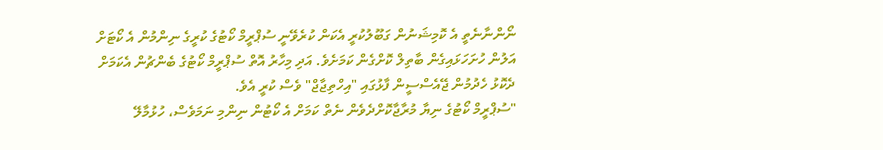ނޯންނާނެތީ އެ ކޮމިޝަނުން ގަބޫލުކުރީ އެކަން ކުރެވޭނީ ސުޕްރީމް ކޯޓުގެ ކުރީގެ ނިންމުން އެ ކޯޓަށް އަލުން ހުށަހަޅައިގެން ބާތިލް ކޮށްގެން ކަމަށެވެ. އަދި މިހާރު އޮތް ސުޕްރީމް ކޯޓުގެ ބެންޗުން އެކަމަށް ދެކޮޅު ހެދުމުން ޖޭއެސްސީން ފާޅުގައި "އިހްތިޖާޖް" ވެސް ކުރީ އެވެ.
"ސުޕްރީމް ކޯޓުގެ ނިޔާ މުރާޖާކޮށްދެވެން ނެތް ކަމަށް އެ ކޯޓުން ނިންމި ނަމަވެސް، ހުޅުމާލޭ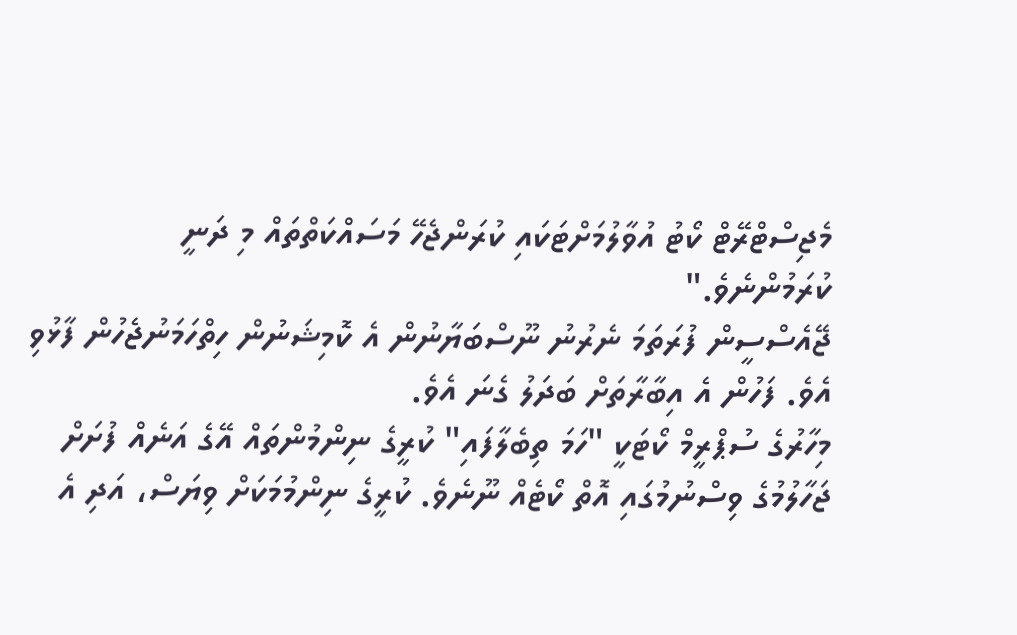މެޖިސްޓްރޭޓް ކޯޓު އުވާލުމަށްޓަކައި ކުރަންޖެހޭ މަސައްކަތްތައް މި ދަނީ ކުރަމުންނެވެ."
ޖޭއެސްސީން ފުރަތަމަ ނެރުނު ނޫސްބަޔާނުން އެ ކޮމިޝަނުން ހިތްހަމަނުޖެހުން ފާޅުވި އެވެ. ފަހުން އެ އިބާރާތަށް ބަދަލު ގެނަ އެވެ.
މިހާރުގެ ސުޕްރީމް ކޯޓަކީ "ހަމަ ތިބެލާފައި" ކުރީގެ ނިންމުންތައް އޭގެ އަނެއް ފުށަށް ޖަހާލުމުގެ ވިސްނުމުގައި އޮތް ކޯޓެއް ނޫނެވެ. ކުރީގެ ނިންމުމަކަށް ވިޔަސް، އަދި އެ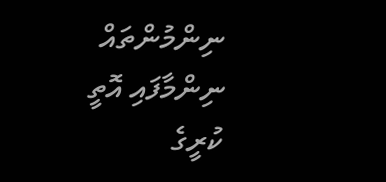ނިންމުންތައް ނިންމާފައި އޮތީ ކުރީގެ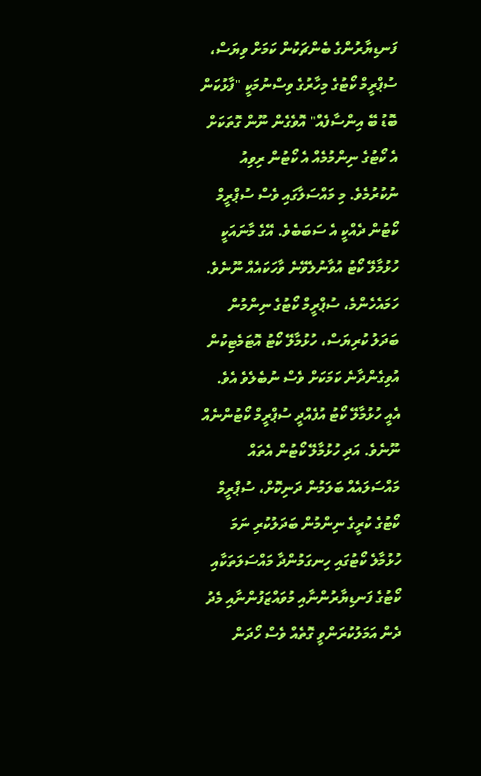ފަނޑިޔާރުންގެ ބެންޗަކުން ކަމަށް ވިޔަސް، ސުޕްރީމް ކޯޓުގެ މިހާރުގެ ވިސްނުމަކީ "ފާޅުކަން ބޮޑު ބޭ އިންސާފެއް" އޮވެގެން ނޫން ގޮތަކަށް އެ ކޯޓުގެ ނިންމުމެއް އެ ކޯޓުން ރިވިއު ނުކުރުމެވެ. މި މައްސަލާގައި ވެސް ސުޕްރީމް ކޯޓުން ދެއްކީ އެ ސަބަބެވެ. އޭގެ މާނައަކީ ހުޅުމާލޭ ކޯޓު އުވާނުލެވޭނެ ވާހަކައެއް ނޫނެވެ.
ހަމައެހެންމެ، ސުޕްރީމް ކޯޓުގެ ނިންމުން ބަދަލު ކުރިޔަސް، ހުޅުމާލޭ ކޯޓު އޮޓަމެޓިކުން އުވިގެންދާނެ ކަމަކަށް ވެސް ނުބެލެވެ އެވެ. އެއީ ހުޅުމާލޭ ކޯޓު އުފެއްދީ ސުޕްރީމް ކޯޓުންނެއް ނޫނެވެ. އަދި ހުޅުމާލޭ ކޯޓުން އެތައް މައްސަލައެއް ބަލަމުން ދަނިކޮށް، ސުޕްރީމް ކޯޓުގެ ކުރީގެ ނިންމުން ބަދަލުކުރި ނަމަ ހުޅުމާލެ ކޯޓުގައި ހިނގަމުންދާ މައްސަލަތަކާއި ކޯޓުގެ ފަނޑިޔާރުންނާއި މުވައްޒަފުންނާއި މެދު ދެން އަމަލުކުރަންވީ ގޮތެއް ވެސް ހޯދަން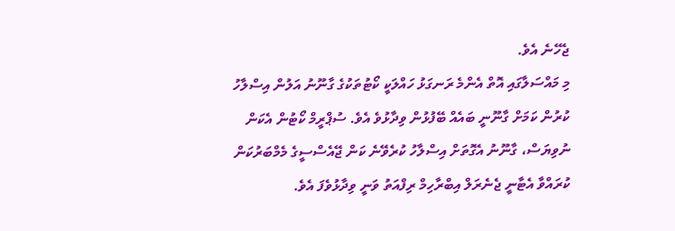ޖެހޭނެ އެވެ.
މި މައްސަލާގައި އޮތް އެންމެ ރަނގަޅު ހައްލަކީ ކޯޓުތަކުގެ ގާނޫނު އަލުން އިސްލާހު ކުރުން ކަމަށް ގާނޫނީ ބައެއް ބޭފުޅުން ވިދާޅުވެ އެވެ. ސުޕްރީމް ކޯޓުން އެކަން ނުވިޔަސް، ގާނޫނު އެގޮތަށް އިސްލާހު ކުރެވޭނެ ކަން ޖޭއެސްސީގެ މެމްބަރުކަން ކުރައްވާ އެޓާނީ ޖެނެރަލް އިބްރާހިމް ރިފްއަތު ވަނީ ވިދާޅުވެފަ އެވެ.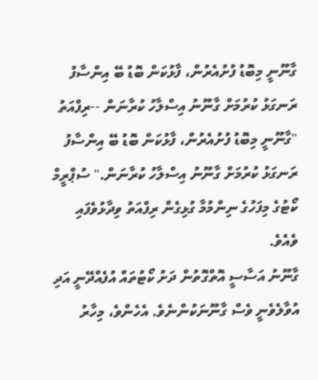ގާނޫނީ މިބޮޑު ފުށުއެރުން، ފާޅުކަން ބޮޑު ބޭ އިންސާފު ރަނގަޅު ކުރުމަށް ގާނޫނު އިސްލާހު ކުރާނަން --ރިފްއަތު
"ގާނޫނީ މިބޮޑު ފުށުއެރުން، ފާޅުކަން ބޮޑު ބޭ އިންސާފު ރަނގަޅު ކުރުމަށް ގާނޫނު އިސްލާހު ކުރާނަން." ސުޕްރީމް ކޯޓުގެ މިފަހުގެ ނިންމުމާ ގުޅިގެން ރިފްއަތު ވިދާޅުވެފައި ވެއެވެ.
ގާނޫނު އަސާސީ އޮތްގޮތުން ދަށު ކޯޓުތައް އުފެއްދޭނީ އަދި އުވާލެވެނީ ވެސް ގާނޫނަކުންނެވެ. އެހެންވެ، މިހާރު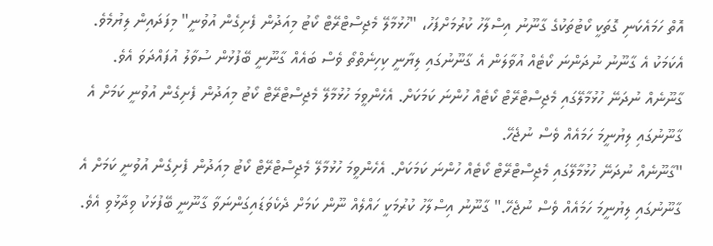އޮތް ހަމައެކަނި ގޮތަކީ ކޯޓުތަކުގެ ގާނޫނު އިސްލާހު ކުރުމަށްފަހު، "ހުޅުމާލޭ މެޖިސްޓްރޭޓް ކޯޓު މިއަދުން ފެށިގެން އުވުނީ" މިފަދައިން ލިޔުމެވެ. އެކަމަކު އެ ގާނޫނު ނުދަންނަ ކޯޓެއް އުވާލަން އެ ގާނޫނުގައި ލިޔާނީ ކިހިނެތްތޯ ވެސް ބައެއް ގާނޫނީ ބޭފުޅުން ސުވާލު އުފައްދަވަ އެވެ.
ގާނޫނެއް ނުދަނޭ ހުޅުމާލޭގައި މެޖިސްޓްރޭޓް ކޯޓެއް ހުންނަ ކަމަކަށް. އެހެންވީމަ ހުޅުމާލޭ މެޖިސްޓްރޭޓް ކޯޓު މިއަދުން ފެށިގެން އުވުނީ ކަމަށް އެ ގާނޫނުގައި ލިޔުނީމަ ހަމައެއް ވެސް ނުޖެހޭ.
"ގާނޫނެއް ނުދަނޭ ހުޅުމާލޭގައި މެޖިސްޓްރޭޓް ކޯޓެއް ހުންނަ ކަމަކަށް. އެހެންވީމަ ހުޅުމާލޭ މެޖިސްޓްރޭޓް ކޯޓު މިއަދުން ފެށިގެން އުވުނީ ކަމަށް އެ ގާނޫނުގައި ލިޔުނީމަ ހަމައެއް ވެސް ނުޖެހޭ." ގާނޫނު އިސްލާހު ކުރުމަކީ ހައްލެއް ނޫން ކަމަށް ދެކެވަޑައިގަންނަވާ ގާނޫނީ ބޭފުޅަކު ވިދާޅުވި އެވެ.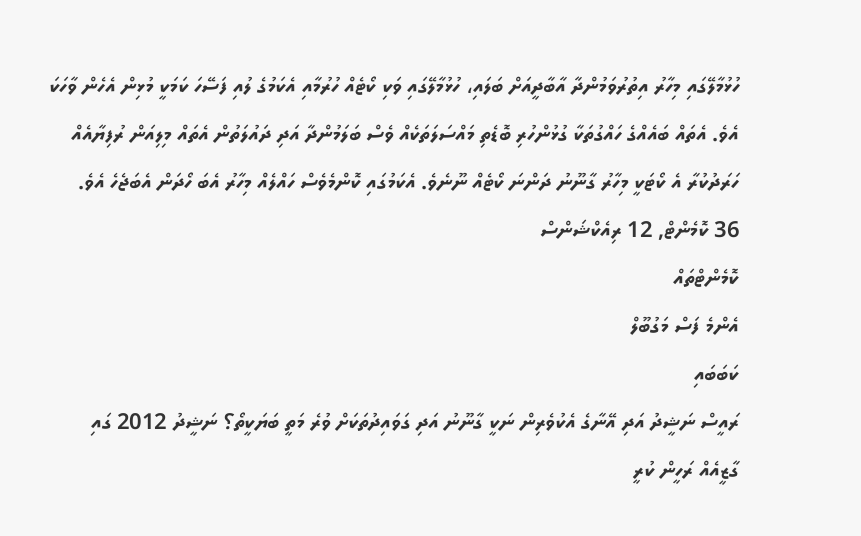ހުޅުމާލޭގައި މިހާރު އިތުރުވަމުންދާ އާބާދީއަށް ބަލައި، ހުޅުމާލޭގައި ވަކި ކޯޓެއް ހުރުމާއި އެކަމުގެ ލުއި ފަސޭހަ ކަމަކީ މުޅިން އެހެން ވާހަކަ އެވެ. އެތައް ބައެއްގެ ހައްގުތަކާ ގުޅުންހުރި ބޮޑެތި މައްސަލަތަކެއް ވެސް ބަލަމުންދާ އަދި ދައުލަތުން އެތައް މިލިއަން ރުފިޔާއެއް ހަރަދުކުރާ އެ ކޯޓަކީ މިހާރު ގާނޫނު ދަންނަ ކޯޓެއް ނޫނެވެ. އެކަމުގައި ކޮންމެވެސް ހައްލެއް މިހާރު އެބަ ހޯދަން އެބަޖެހެ އެވެ.
36 ކޮމެންޓް, 12 ރިއެކްޝަންސް
ކޮމެންޓްތައް
އެންމެ ފަސް މަގުބޫލް
ކަބަބައި
ރައީސް ނަޝީދު އަދި އޭނާގެ އެކުވެރިން ނަކީ ގާނޫނު އަދި ގަވައިދުތަކަށް ވުރެ މަތީ ބަޔަކީތޯ؟ ނަޝީދު 2012 ގައި ގާޒީއެއް ރަހީން ކުރީ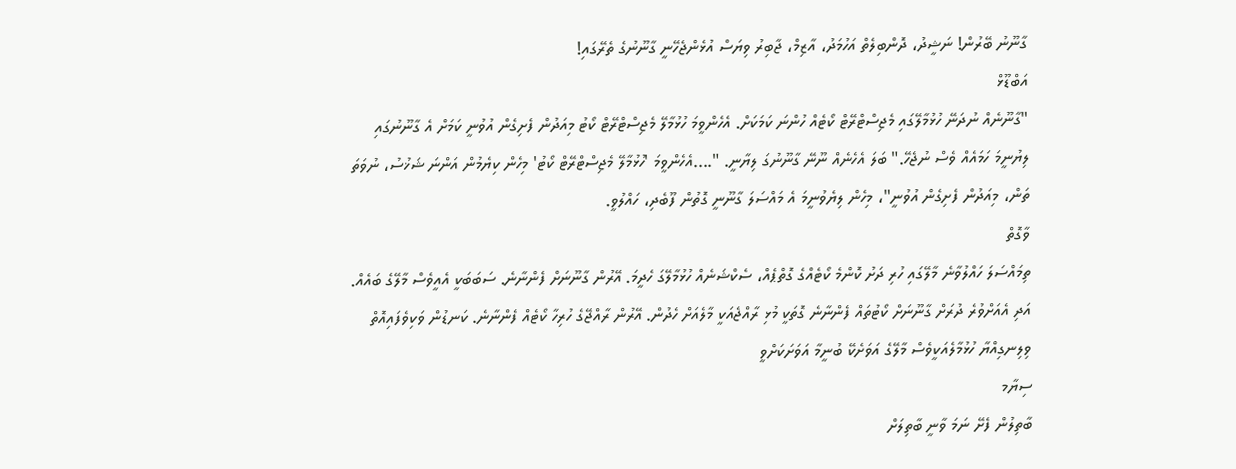ގާނޫނު ބޭރުން! ނަޝީދު، ދޮންބިލެތް އަހުމަދު، އާޒިމް، ޖާބިރު ވިޔަސް އުޅެންޖެހޭނީ ގާނޫނުގެ ތެރޭގައި!
އަބްޑޫޅް
"ގާނޫނެއް ނުދަނޭ ހުޅުމާލޭގައި މެޖިސްޓްރޭޓް ކޯޓެއް ހުންނަ ކަމަކަށް. އެހެންވީމަ ހުޅުމާލޭ މެޖިސްޓްރޭޓް ކޯޓު މިއަދުން ފެށިގެން އުވުނީ ކަމަށް އެ ގާނޫނުގައި ލިޔުނީމަ ހަމައެއް ވެސް ނުޖެހޭ." ބަލަ އެހެނެއް ނޫނޭ ގާނޫނުގަ ލިޔާނީ. "....އެހެންވީމަ 'ހުޅުމާލޭ މެޖިސްޓްރޭޓް ކޯޓު' މިހެން ކިޔެމުން އަންނަ ޝަޚުސު، ނުވަތަ ތަން، މިއަދުން ފެށިގެން އުވުނީ"، މިހެން ލިޔެވުނީމަ އެ މައްސަލަ ގާނޫނީ ގޮތުން ފޫބެދި، ހައްލުވީ.
ވާގޮތް
ތިމައްސަލަ ހައްލުވާނެ މާލޭގައި ހުރި ދަށު ކޮންމެ ކޯޓެއްގެ ގޮތްޕެއް، ސެކްޝަނެއް ހުޅުމާލޭގަ ހެދީމަ. އޭރުން ގާނޫނަށް ފެންނާނެ. ސަބަބަކީ އެއީވެސް މާލޭގެ ބައެއް. އަދި އެއަށްވުރެ ދުރަށް ގާނޫނަށް ކޯޓުތައް ފެންނާނެ ގޮތަކީ މުޅި ރާއްޖެއަކީ މާލެއަށް ހެދުން. އޭރުން ރާއްޖޭގެ ހުރިހާ ކޯޓެއް ފެންނާނެ. ކަނޑުން ވަކިވެފައިއޮތް ވިލިނގިއްޔާ ހުޅުމާލެއަކީވެސް މާލޭގެ އަވަށެކޭ ބުނީމާ އަވަށަކަށްވީ
ސިޔާމ
ބާތިލުން ފެށޭ ނަމަ ވާނީ ބާތިލަށް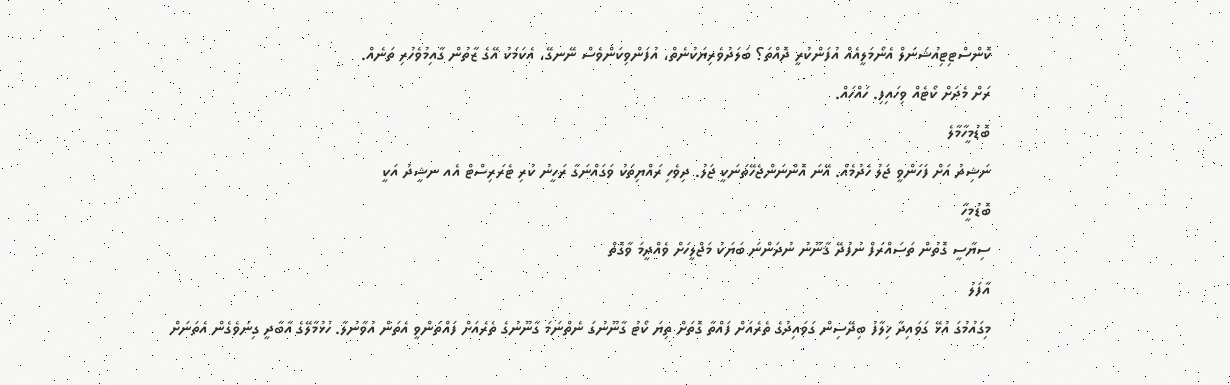ކޮންސްޓިޓިއުޝަނަލް އެނޯމަލީއެއް އުފަންކުރީ ދޮއްތަ؟ ބަލަދުވެރިޔަކުނެތް، އުފަންވިކަންވެސް ނޭނގޭ، އެކަމަކު އޭގެ ޒާތުން ގާއިމުވެހުރި ތަނެއް.
ރަށް މެދަށް ކޯޓެއް ވިހައިފި. ހައްހައް.
ބޮޑުމީހާމާލެ
ނަޝިދު އަށް ފަހަންވީ ޖަލު ހެދުމެއް. އޭނަ އޮންނަންޖެހޭތަނަކީ ޖަލު. ދިވެހި ރައްޔިތަކު ވަގައްނަގާ ރަހީނު ކުރި ޓެރަރިސްޓް އެއ ނޝީދު އަކީ
ބޮޑުމީހާ
ސިޔާސީ ގޮތުން ތަސައްރަފް ނުފުދޭ ޤާނޫނު ނުދަންނަ ބަޔަކު މަޖްލީހަށް ވެއްދީމަ ވާގޮތް
އާފަލު
މިގައުމުގަ އުޅޭ ގަވައިދާ ޚިލާފު ބިދޭސިން ގަވައިދުގެ ތެރެއަށް ފައްތާ ގޮތަށް ތިޔަ ކޯޓު ގާނޫނުގަ ނެތްނަމަ ގާނޫނުގެ ތެރެއަށް ފައްތަންވީ އެތަން އުވާނުލާ. ހުޅުމާލޭގެ އާބާދީ ގިނަވެގެން އެތަނަށް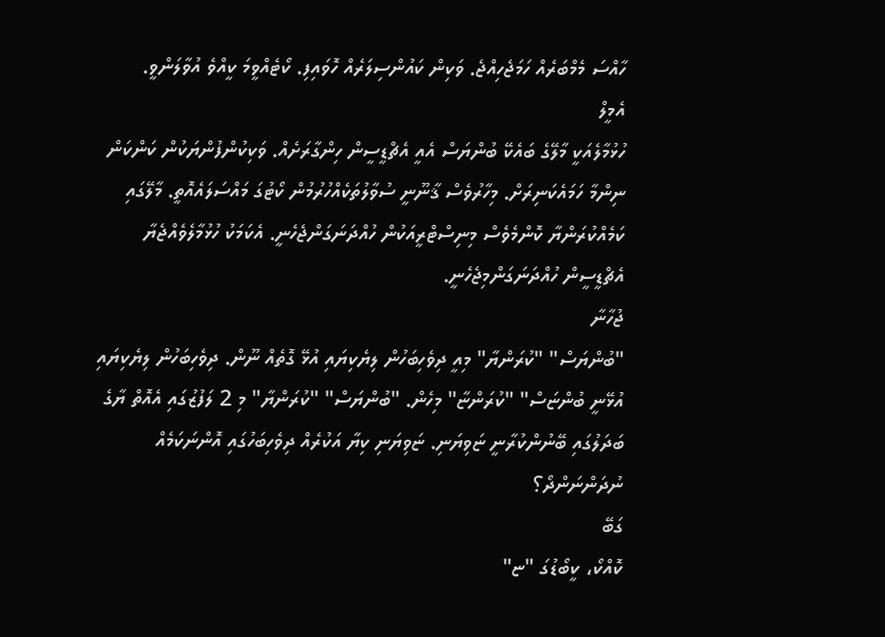ހާއްސަ މެމްބަރެއް ހަމަޖެހިއްޖެ. ވަކިން ކައުންސިލަރެއް ހޮވައިފި. ކޯޓެއްވީމަ ކީއްވެ އުވާލަންވީ.
އެމީލް
ހުޅުމާލެއަކީ މާލޭގެ ބައެކޭ ބުންޔަސް އެއީ އެޗްޑީސީން ހިންގާރަށެއް. ވަކިކުންފުންޔަކުން ކަންކަން ނިންމާ ހަމައެކަނިރަށް. މިހާރުވެސް ޤާނޫނީ ސުވާލުތަކެއްހުރުމުން ކޯޓުގަ މައްސަލައެއޮތީ. މާލޭގައި ކަމެއްކުރަންޔާ ކޮންމެވެސް މިނިސްޓްރީއަކުން ހުއްދަނަގަންޖެހެނީ. އެކަމަކު ހުޅުމާލެވެއްޖެޔާ އެޗްޑީސީން ހުއްދަނަގަންމިޖެހެނީ.
ޖުހާނާ
"ބުންޔަސް" "ކުރަންޔާ" މިއީ ދިވެހިބަހުން ލިޔެކިޔައި އުޅޭ ގޮތެއް ނޫން. ދިވެހިބަހުން ލިޔެކިޔައި އުޅޭނީ ބުންޏަސް" "ކުރަންޏާ" މިހެން. "ބުންޔަސް" "ކުރަންޔާ" މި 2 ލަފުޒުގައި އެއޮތް ޔާގެ ބަދަލުގައި ބޭނުންކުރާނީ ޏަވިޔަނި. ޏަވިޔަނި ކިޔާ އަކުރެއް ދިވެހިބަހުގައި އޮންނަކަމެއް ނުދަންނަންދޯ؟
ގަބޭ
ކޮއްކޯ، ކީބޯޑުގަ "ޏ"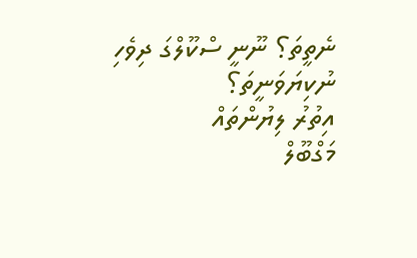ނެތީތަ؟ ނޫނީ ސްކޫލްގަ ދިވެހި ނުކިޔަވަނީތަ؟
އިތުރު ލިޔުންތައް
މަގްބޫލް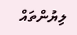ލިޔުންތައް